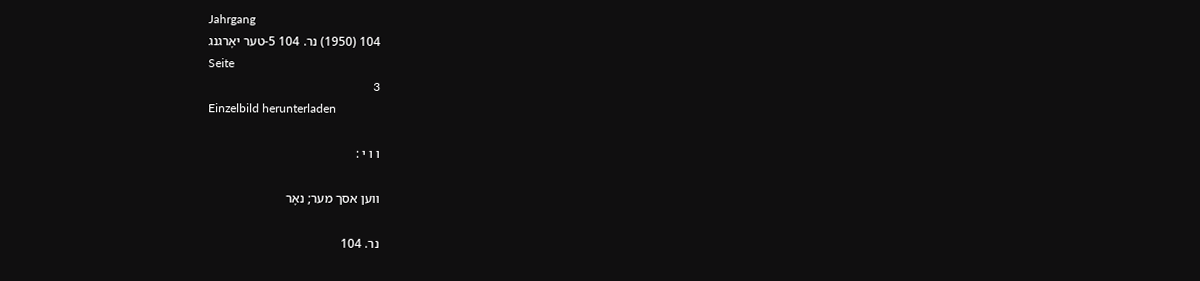Jahrgang
104 (1950) נר. 104 5-טער יאָרגנג
Seite
3
Einzelbild herunterladen

ו ו י :

ווען אסך מער; נאָר

נר. 104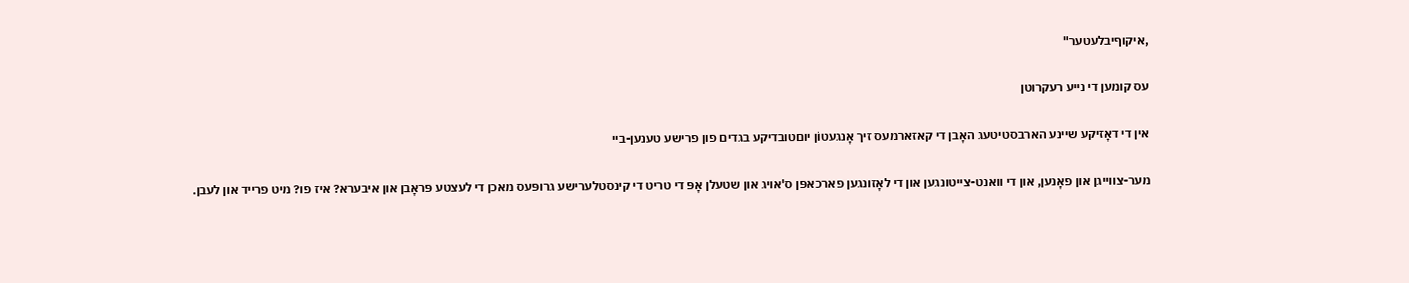,איקוףיבלעטער"

עס קומען די נייע רעקרוטן

אין די דאָזיקע שיינע הארבסטיטעג האָבן די קאזארמעס זיך אָנגעטוֹן יוםטובדיקע בגדים פון פרישע טענען-ביי

מער-צווייגן און פאָנען, און די וואנט-צייטונגען און די לאָזונגען פארכאפּן ס'אויג און שטעלן אָפּ די טריט די קינסטלערישע גרופּעס מאכן די לעצטע פּראָבן און איבערא? איז פו? מיט פרייד און לעבן.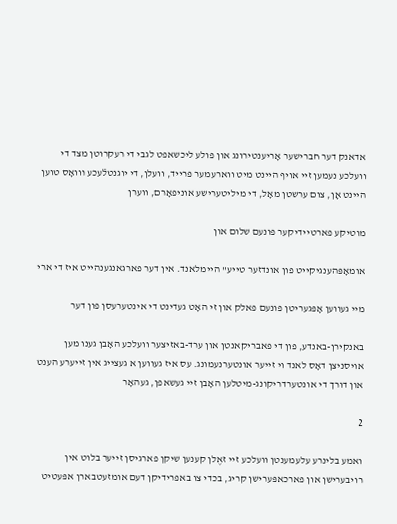אדאנק דער חברישער אָריענטירונג און פולע ליכשאפט לגבי די רעקרוטן מצד די וועלכע נעמען זיי אויף היינט מיט ווארעמער פרייד, וועלן, די יוגנטלֿעכע װואָס טוען היינט אָן, צום ערשטן מאָל, די מיליטערישע אוניפאָרם, ווערן

מוטיקע פארטיידיקער פונעם שלום און

אומאָפּהענגיקייט פון אונדזער טייע" היימלאנד. אין דער פארגאנגענהייט איז די ארי

מיי געווען אָפּגעריטן פונעם פאלק און זי האָט געדינט די אינטערעסן פון דער

באנקירן-באנדע, פון די פאבריקאנטן און ערד-באזיצער וועלכע האָבן גענו מען אויסניצן דאָס לאנד וי זייער אונטערנעמונג. עס איז געווען א געצייג אין זייערע הענט און דורך די אונטערדריקונג-מיטלען האָבן זיי געשאפן, געהאָר

2

ואמע בלינרע עלעמענטן וועלכע זיי זאֶלן קענען שיקן פארגיסן זייער בלוט אין רויבערישן און פארכאפּערישן קריג, בכדי צו באפרידיקן דעם אומזעטבארן אפּעטיט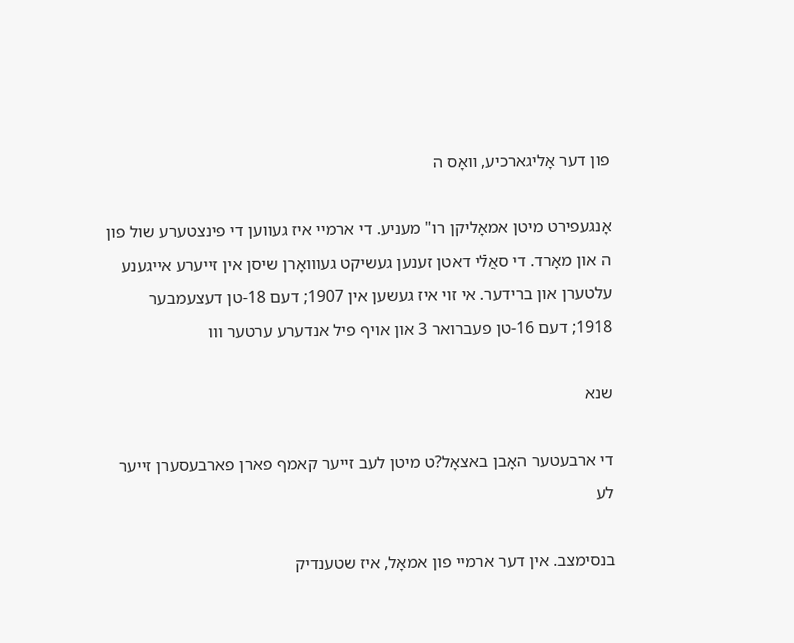פון דער אָליגארכיע, װאָס ה

אָנגעפירט מיטן אמאָליקן רו" מעניע. די ארמיי איז געווען די פינצטערע שול פון ה און מאָרד. די סאֲלֿי דאטן זענען געשיקט געװואָרן שיסן אין זייערע אייגענע עלטערן און ברידער. אי זוי איז געשען אין 1907; דעם 18-טן דעצעמבער 1918; דעם 16-טן פעברואר 3 און אויף פיל אנדערע ערטער ווו

שנא

די ארבעטער האָבן באצאָל?ט מיטן לעב זייער קאמף פארן פארבעסערן זייער לע

בנסימצב. אין דער ארמיי פון אמאָל, איז שטענדיק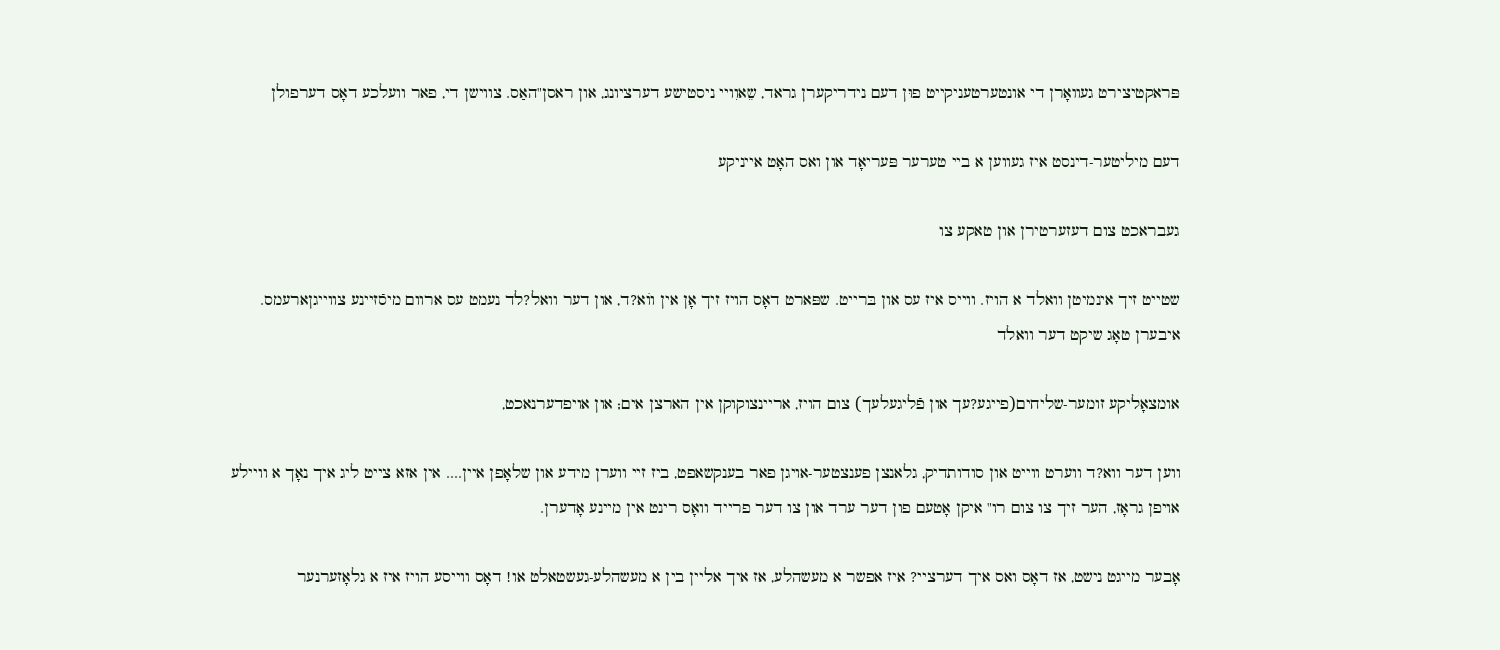פּראקטיצירט געװאָרן די אונטערטעניקייט פוּן דעם נידריקערן גראד, שֵאוִויי ניסטישע דערציונג, און ראסן"האַס. צווישן די, פאר וועלכע דאָס דערפולן

דעם מיליטער-דינסט איז געווען א ביי טערער פּעריאָד און ואס האָט אייניקע

געבראכט צום דעזערטירן און טאקע צו

שטייט זיך אינמיטן וואלד א הויז. ווייס איז עס און בּרייט. שפּארט דאָס הויז זיך אָן אין ווֹא?ד, און דער וואל?לד נעמט עס ארוום מיסֿזיינע צווייגןארעמס. איבערן טאָג שיקט דער וואלד

אומצאָליקע זומער-שליחים(פייגע?עך און פֿליגעלעך) צום הויז, אריינצוקוקן אין הארצן אים; און אויפדערנאכט,

ווען דער ווא?ד ווערט ווייט און סודותדיק, גלאנצן פענצטער-אויגן פאר בענקשאפט, ביז זיי ווערן מידע און שלאָפן איין.... אין אזא צייט ליג איך נאָך א וויילע אויפן גראָז, הער זיך צו צום רו" איקן אָטעם פון דער ערד און צו דער פרייד וואָס רינט אין מיינע אָדערן.

אָבער מייגט נישט, אז דאָס ואס איך דערציי? איז אפשר א מעשהלע, אז איך אליין בין א מעשהלע-געשטאלט או! דאָס ווייסע הויז איז א גלאָזערנער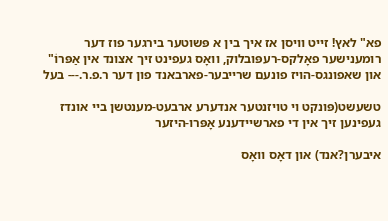פא" לאץ! זייט וויסן אז איך בין א פּשוטער בירגער פוז דער רומענישער פאָלקס-רעפּובלוק, וואָס געפינט זיך אצונד אין אַפּרוֹ" און שאפונגס-הויז פונעם שרייבער-פארבאנד פון דער ר.פ.ר.--- בעל

טשעשט(פּונקט וי טויזנטער אנדערע ארבעט-מענטשן ביי אונדז געפינען זיך אין די פארשיידענע אָפּרו-היזער

איבערן?אנד) און דאָס װאָס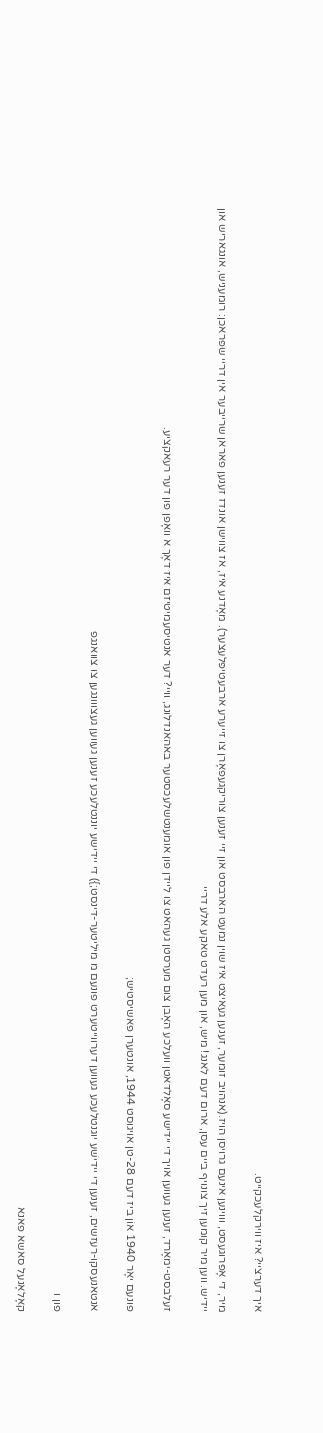איך דערציי? איז ווירקלעכקייט.

מיר, די אָפּרוגעסט, וווינען אינעם גרויסן הויז.(אנהויב זומער, זענען געאיצט איז שוין נמעט הארבסט און זיי זענען צוריקגעפאָרן צו זייערע ארבעטיפּלעצער). מאָדנע איז, אז צווישן אונדז זענען פאראן שרייבער אין דריי שפּראכן: רומעניש, אונגאריש און יידיש. ווען מיר קומען זיך צונויף ביים עסן, ארום דעם לאנג! מיש, און מען רעדט טאקע אלע דריי

זעלבסט-ימאָרד, זענען געווען אויך די יידישע סאָלדאטן וועלכע האָבן צום מערסטן געהאט צו ליידן פון אומענטשלעכסטער באהאנדלונג, וויי? דער אנטיסעמיטיזם איז דאָך א וואָפן פון דער רעאקציע.

פונעם יאָר 1940 אוֹן ביז דעם 28-טן אויגוסט 1944, אונטערן פאשיסטיש;

אנטאנעסקו-רעזשים, זענען די יידישׁע יוגנטלעכע געווען דערווייטערט פונעם מ מיליטער-דינסט;}) די יידישע יוננטלעכע זענען געווען געצווונגען צו צוואנגפ

פון ו

קאָלאָנעל סאשא פאנא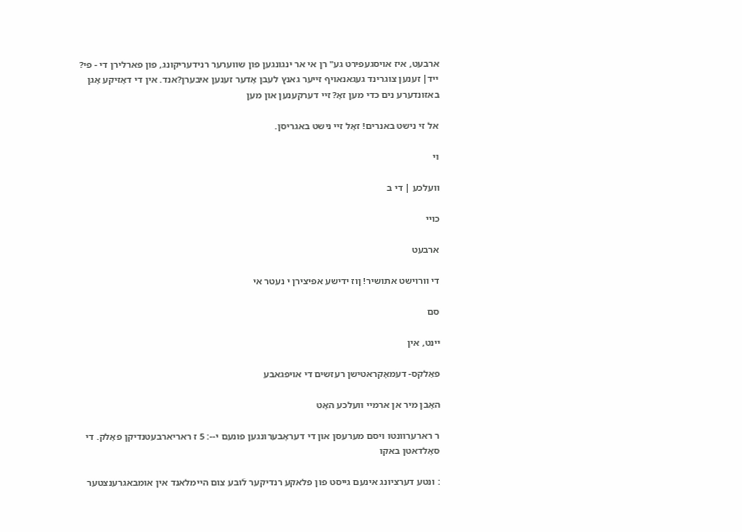ארבעט, איז אויסגעפירט גע" רן אי אר ינגונגען פון שווערער רנידעריקונג, פון פארלירן די - פי? ייד| זענען צוגרינד געגאנאויף זייער גאנץ לעבן אָדער זענען איבערן?אנד. אין די דאָזיקע אָגן באזונדערע נים כדי מען זאָ? זיי דערקענען און מען

אל זי נישט באנרים! זאָל זיי נישט באגריסן.

ױ

וועלכע | די ב

כוּיי

ארבעט

די וורוישט אתושיר! ןוז ידישע אפיצירן י נעטר אי

סם

יינט, אין

פאַלקס- דעמאָקראטישן רעזשים די אויפגאבע

האָבן מיר אן ארמיי וועלכע האָט

ר רארערוונטו ויסם מערעסן און די דעראָבערונגען פונעם י--: 5 ז ראריארבעטנדיקן פאָלק. די סאָלדאטן באקו

: ונטע דערציונג אינעם גייסט פון פלאקע רנדיקער לֿובע צום היימלאנד אין אומבאגרענצטער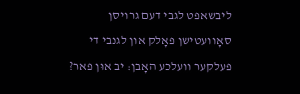ליבשאפט לגבי דעם גרויסן סאָוועטישן פאָלק און לגנבי די פעלקער וועלכע האָבן: יב אוּן פאר?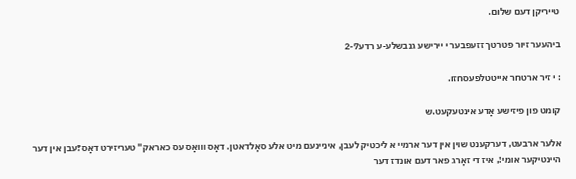טייריקן דעם שלום.

ביהעער זיור פטרטך זזעפבער י יירישע גנבשלע-ע רדע2-7

: י זיר ארטחר אייטטלפעסחזו.

קומט פון פיזישע אָדע אינטעקעט.ש

אלער ארבעט, דערקענט שוין אין דער ארמיי א ליכטיק לעבן, איניינעם מיט אלע סאָלדאטן. דאָס װואָס עס כאראק" טעריזירט דאָס?עבן אין דער היינטיקער אומי!, איז די זאָרג פאר דעם אונדז דער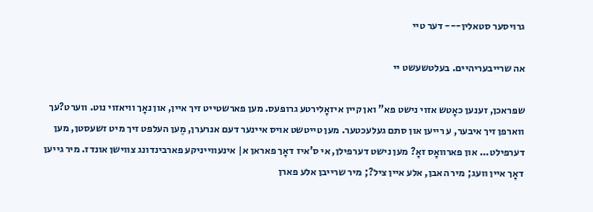גרויסער סטאלין--- דער טיי

אה שרייבעריהיים. בעלטשעשט יי

שפּראכן, זענען כאָטש אזוי נישט פא" ואן קיין איזאָלירטע גרופּעס. מען פארשטייט זיך איין, און נאָך וויאזוי נוט. ווערט?עך ווארפן זיך איבער, ע רייען און סתם געלעכטער. מען טייטשט אויס איינער דעם אנרערן, מֶען העלפט זיך מיט זשעסטן, מען דערפילט... און פארוואָס זאָ? מען נישט דערפילן, אי ס'איז דאָך פאראן א| אינעווייניקע פארבינדונג צווישן אונדז. מיר גייען דאָך איין וועג; מיר האבן, אלע איין ציל?; מיר שרייבן אלע פארן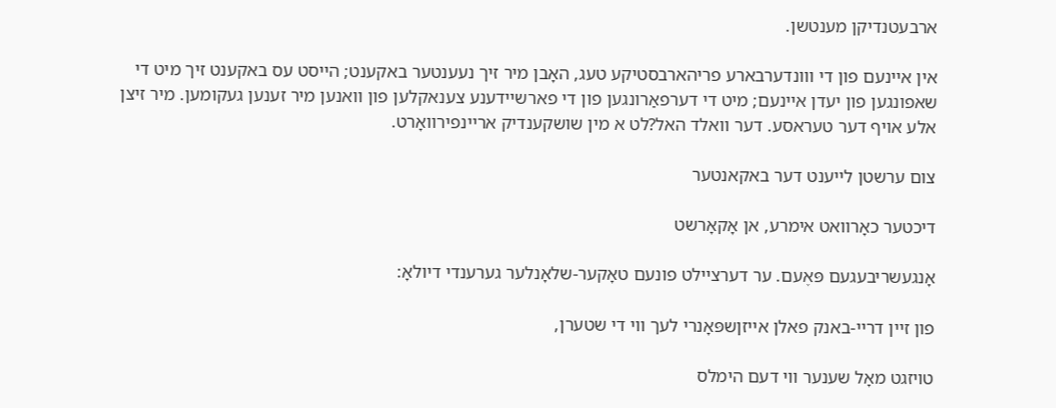ארבעטנדיקן מענטשן.

אין איינעם פון די ווונדערבארע פריהארבסטיקע טעג, האָבן מיר זיך נעענטער באקענט; הייסט עס באקענט זיך מיט די שאפונגען פון יעדן איינעם; מיט די דערפאַרונגען פון די פארשיידענע צענאקלען פון וואנען מיר זענען געקומען. מיר זיצן אלע אויף דער טעראסע. דער וואלד האל?לט א מין שושקענדיק אריינפירוואָרט.

צום ערשטן לייענט דער באקאנטער

דיכטער כאָרוואט אימרע, אן אָקאָרשט

אָנגעשריבעגעם פּאֶעם. ער דערציילט פונעם טאָקער-שלאָנלער גערענדי דיולאָ:

פון זיין דריי-באנק פאלן אײזןשפּאָנרי לעך װי די שטערן,

טויזגט מאָל שענער װי דעם הימלס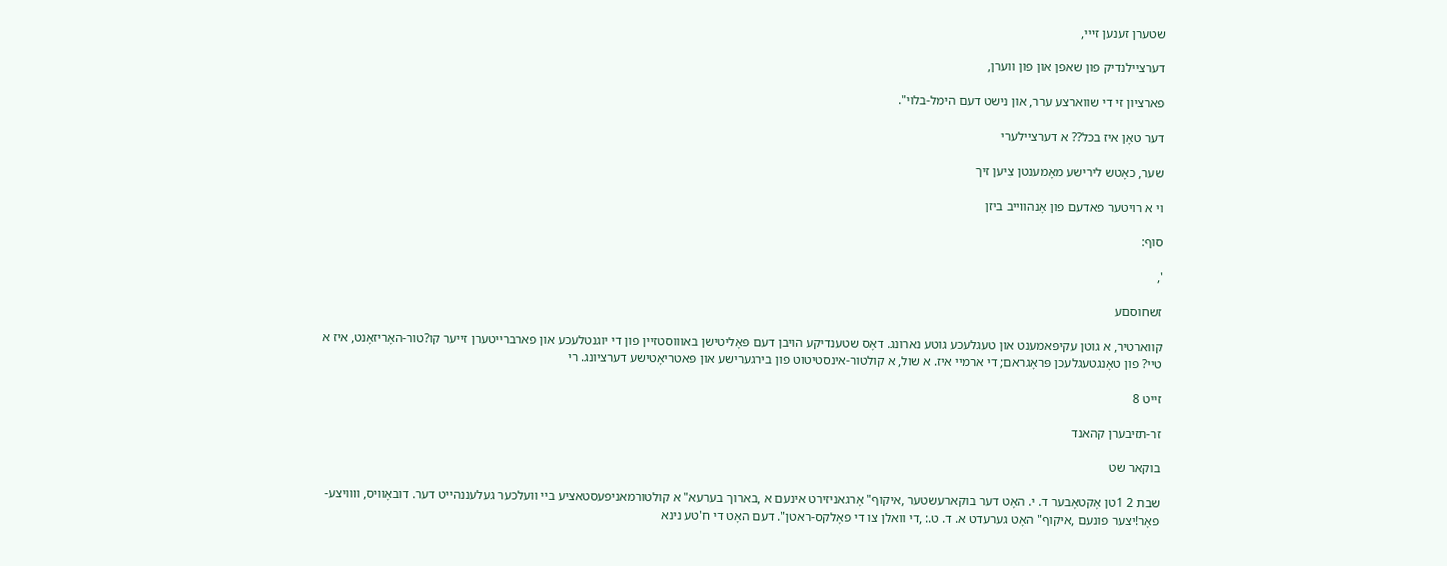שטערן זענען זײי,

דערציילנדיק פון שאפן און פון ווערן,

פארציון זי די שווארצע ערר, און נישט דעם הימל-בלוי".

דער טאָן איז בכל?? א דערציילערי

שער, כאָטש לירישע מאָמענטן צִיען זיך

וי א רויטער פאדעם פון אָנהוױיב ביזן

סוף:

',

זשחוסםע

קווארטיר, א גוטן עקיפּאמענט און טעגלעכע גוטע נארונג. דאָס שטענדיקע הויבן דעם פּאָליטישן באוווסטזיין פון די יוגנטלעכע און פארברייטערן זייער קו?טור-האָריזאָנט, איז א טיי? פון טאָנגטעגלעכן פּראָגראם; די ארמיי איז. א שול, א קולטור-אינסטיטוט פון בירגערישע און פּאטריאָטישע דערציונג. רי

זייט 8

זר-תזיבערן קהאנד

בוקאר שט

שבת 2 1טן אָקטאָבער ד. י. האָט דער בוקארעשטער ,איקוף" אָרגאניזירט אינעם א ,בארוך בערעא" א קולטורמאניפעסטאציע ביי וועלכער געלעננהייט דער. דובאָוויס, וװויצע-פאָר!יצער פונעם ,איקוף" האָט גערעדט א. ד. ט.: ,די וואלן צו די פאָלקס-ראטן". דעם האָט די ח'טע נינא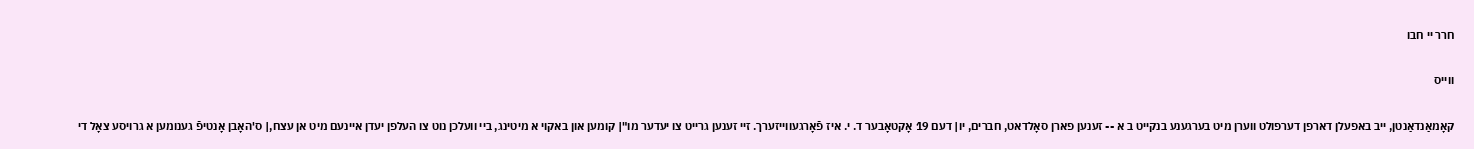חרר יי חבו

ווייס

קאָמאַנדאַנטן, ייב באפעלן דארפן דערפולט ווערן מיט בערגענע בנקייט ב א -- זענען פארן סאָלדאט, חברים, יו| דעם 19 אָקטאָבער ד. י. איז פֿאָרגעווייזערך. זיי זענען גרייט צו יעדער מו"| קומען און באקוי א מיטינג, ביי וועלכן נוט צו העלפן יעדן איינעם מיט אן עצח,| ס'האָבן אָנטיפֿ גענומען א גרויסע צאָל די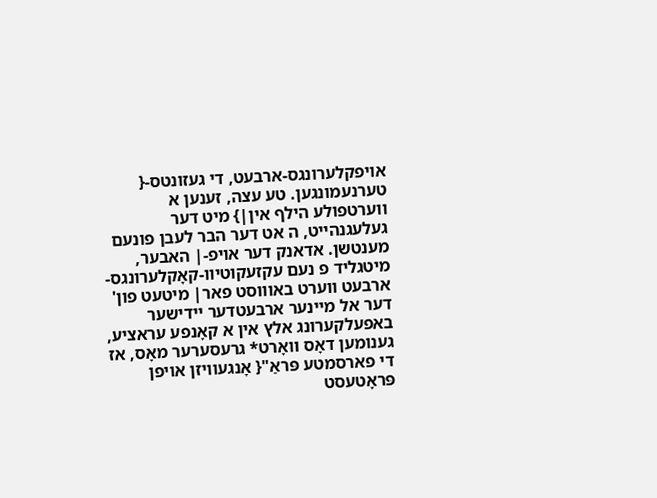אויפקלערונגס-ארבעט, די געזונטס-{ טערנעמונגען. טע עצה, זענען א ווערטפולע הילף אין|} מיט דער געלעגנהייט, ה אט דער הבר לעבן פונעם מענטשן. אדאנק דער אויפ-| האבער, מיטגליד פ נעם עקזעקוטיוו-קאָקלערונגס-ארבעט ווערט באוווסט פאר| מיטעט פון' דער אל מיינער ארבעטדער יידישער באפעלקערונג אלץ אין א קאָנפע עראציע, גענומען דאָס װאָרט* גרעסערער מאָס, אז די פארסמטע פּראַ"{ אָנגעוויזן אויפן פּראָטעסט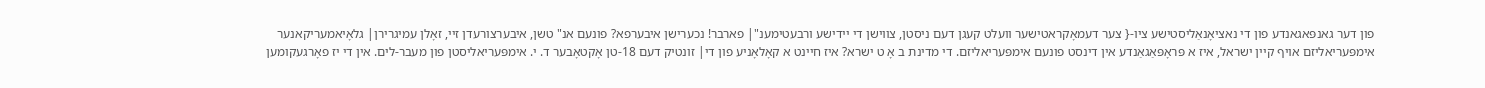פון דער גאנפּאגאנדע פון די נאציאָנאַליסטישע ציו-{ צער דעמאָקראטישער וועלט קעגן דעם ניסטן, צווישן די יידישע ורבעטימענ"| פארבר! נכערישן איבערפא? פונעם אנ" טשן, איבערצורעדן זיי, זאָלן עמיגרירן| גלאָיאמעריקאנער אימפּעריאליזם אויף קיין ישראל, איז א פּראָפּאַגאַנדע אין דינסט פונעם אימפּעריאליזם. די מדינת ב אָ ט ישרא? איז חיינט א קאָלאָניע פון די| זונטיק דעם 18-טן אָקטאָבער ד. י. אימפּעריאליסטן פון מעבר-לים. אין די יז פאָרגעקומען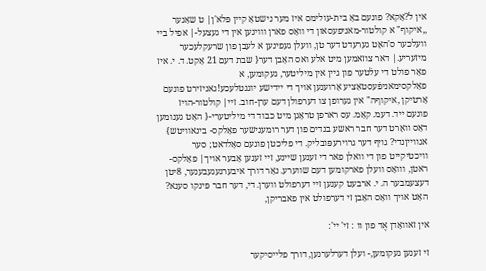אין ל?אָקא? פונעם באָ בית-עולימס איז מער נישטאָ קיין פּלא'ן| ט שאַנער ,,איקוף" א קולטור-מאניפעסאון די וואָס פארן וווינען אין די געצעל-| אפיל ביי וועלכער ס'האָט גערעדט דער טן, וועלן געפינען א לעבן פון שרעקלעכער מיזעריע.| דאר צוזאמען מיט אלע ואס האָבן דער{ שבת דעם 21 אָקט. ד. י. איז פאָר פולט די עלֿטער פון גיין אין מיליטער, געקומען, א פאָלקסימאניפּֿעסטאַציע אָרוענען אויך די יידישע יוגנטלעכע!גאניזירט פונעם אָרטיקן ,איקוףה" אין גערופן צו דערפולן דעם ערן-חוב. זיי| קולטור-הויז פונעם ייד. דעמ. קאָמ. עס רארפן טראָגן מיט כבוד די מיליטערי-{ האָט גענומען דאָס װאָרט דער חבר ראשע בנדים פון דער רומענישער פאָלקס- בינאוויטש} אגווייןנדי? גויף דער גרוירעפּובליק. די פליכטן פונעם סאָלדאט; סער וויכטיקייט פון די וואלן פאר די זענען שיינע, זיי זענען אָבער אויך| פאָלקס-ראטן, וװאָס וועלן פארקומען דעם שווערע. נאָר דורך איבערגעגעבענער, 8יטן דעצעמבער ה. י. ארבעט קענען זיי דערפולט ווערן. די, דער חבר פּינקו סענא? האָט אויך וואָס האָבן זי דערפולט אין פאבריקן,

אין זאוואָדן אֶד פון וו : זי' יי':

זי זענען געקומען,- ועלן דערלערנען, דורך פלייסיקער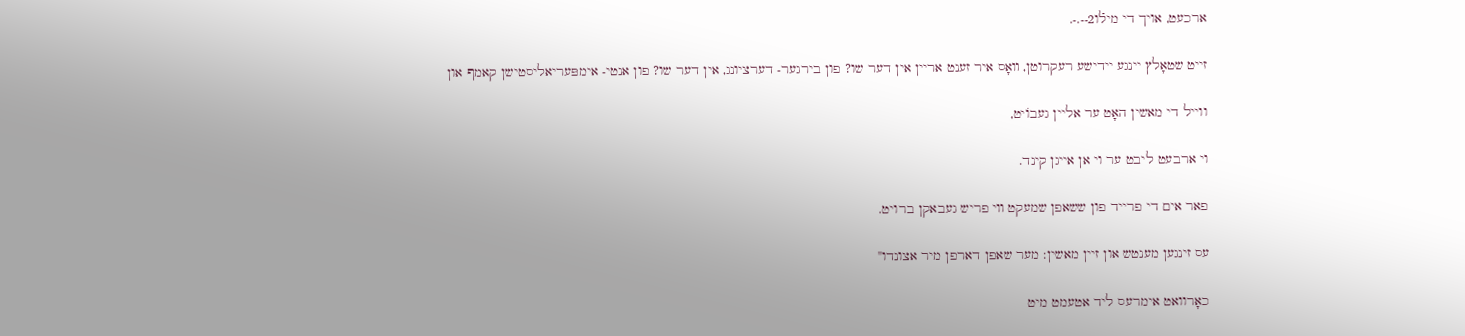ארכעט, אויך די מילֿו2--.-.

זייט שטאָלץ יינגע יידישע רעקרוטן, װאָס איר זענט אריין אין דער שו? פון בירגער- דערציונג, אין דער שו? פון אנטי- אימפּעריאליסטישן קאמף און

ווייל די מאשין האָט ער אליין געבוֹיט,

וי ארבעט ליבט ער וי אן אייגן קינד.

פאר אים די פרייד פון ששאפן שמעקט װי פריש געבאקן ברויט.

עס זינגען מענטש און זיין מאשין: מער שאפן דארפן מיר אצונדו"

כאָרוואט אימרעס ליד אטעמט מיט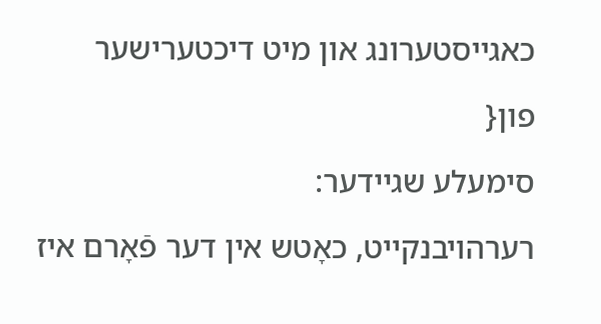כאגייסטערונג און מיט דיכטערישער

פון{

סימעלע שגיידער:

רערהויבנקייט, כאָטש אין דער פֿאָרם איז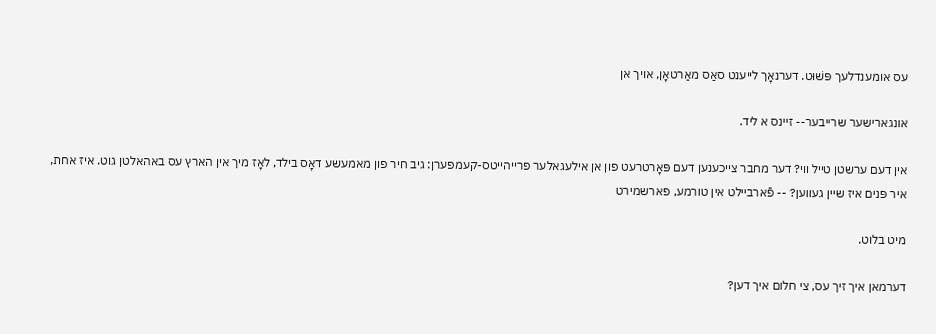עס אומענדלעך פּשׁוּט. דערנאָך לייענט סאַס מאַרטאָן, אויך אן

אונגארישער שרייבער-- זיינס א ליד.

אין דעם ערשטן טייל ווי? דער מחבר צייכענען דעם פּאָרטרעט פון אן אילעגאלער פרייהייטס-קעמפערן: גיב חיר פון מאמעשע דאָס בילד, לאָז מיך אין הארץ עס באהאלטן גוט. איז אחת, איר פּנים איז שיין געווען? -- פֿארביילט אין טורמע, פארשמירט

מיט בלוט.

דערמאן איך זיך עס, צי חלום איך דען?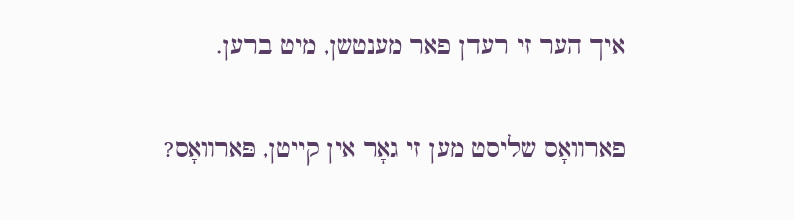איך הער זי רעדן פאר מענטשן, מיט ברען.

פארװאָס שליסט מען זי גאָר אין קייטן, פּארװאָס?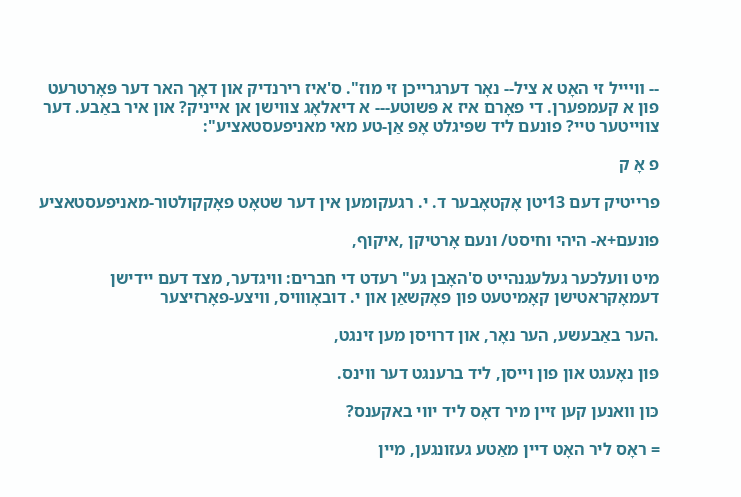-- װײיל זי האָט א ציל-- נאָר דערגרייכן זי מוז". ס'איז רירנדיק און דאָך האר דער פּאָרטרעט פון א קעמפערן. די פאָרם איז א פּשוטע--- א דיאלאָג צווישן אן אייניק? און איר באַבע. דער צווייטער טיי? פונעם ליד שפּיגלט אָפּ אַן-טע מאי מאניפעסטאציע":

פ אָ ק

פרייטיק דעם 13יטן אָקטאָבער ד. י. רגעקומען אין דער שטאָט פאָקקולטור-מאניפעסטאציע

פונעם+א- היהי וחיסט/ ונעם אָרטיקן ,איקוף,

מיט וועלכער געלעגנהייט ס'האָבן גע" רעדט די חברים: וויגדער, מצד דעם יידישן דעמאָקראטישן קאָמיטעט פון פאָקשאַן און י. דובאָװויס, װיצע-פאָרזיצער

.הער באַבעשע, הער נאָר, און דרויסן מען זינגט,

פּון נאָעגט און פון וייסן, ליד ברענגט דער ווינס.

כּון װאנען קען זיין מיר דאָס ליד יווי באקענס?

= ראָס ליר האָט דיין מאַטע געזונגען, מיין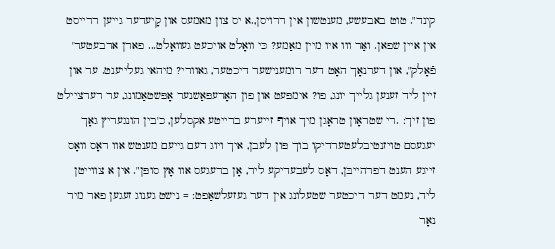קינד". טוט באבעשע, מענטשון אין ררויסן,.א יס צון מאמעס און קָיעדער גייען ררייסט אין איין שפאן. ואַּר ווו איו מיין מאַמע? כּי װאָלט אויכעט געװאָלט... פארן ארבעטער' פֿאָלק", און דערנאָך האָט דער רומענישער דיכטער, גאוורי? מיהאי געלייענט. ער און זיין ליד זענען גלייך יונג, פו? אימפּעט און פון האָרעפּאַשנער אָפּשטאַמונג, ער רערציילט פון זיך: .רי שטראָון טראָגן מיך אויף זייערע ברייטע אקסלען, כ'בין הונגעריץ גאָך יעגעסם טויזנטיבלעטערדיקו בוך פּון לעבן, איך ויוג דעם גייעם מענטש אוו ראָס װאָס זייגע הענט דפרהייבּן, דאָס לעבעדיקע ליר, אָן ברעגעס אוו אָץ סופּן". אין א צווייטן ליד, נעמט דער דיכטער שטעלונג אין דער געזעלשאַפט: = נישט גענוג זעגען פאר מיר נאָר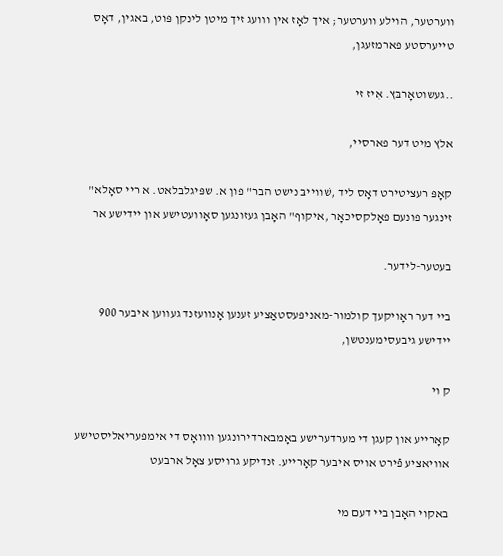ווערטער, הוילע ווערטער; איך לאָז אין וװעג זיך מיטן לינקן פּוט, באגין, דאָס טייערסטע פארמזעגן,

..געשוטאָרבּץ. אִיז זי

אלץ מיט דער פארסיי,

קאָפּ רעציטירט דאָס ליד ,שׁווייבּ נישט הבר" פון א. שפּיגלבלאט. א ריי סאָלא" זינגער פונעם פאָלקסיכאָר ,איקוף" האָבן געזונגען סאָוועטישע און יידישע אר

בעטער-לידער.

ביי דער ראָויקעך קולמור-מאניפּעסטאַציע זענען אָנוועזנד געווען איבער 900 יידישע גיבעסימענטשן,

ק וי

קאָרייע און קעגן די מערדערישע באָמבארדירונגען וװואָס די אימפּעריאליסטישע אוויאציע פֿירט אויס איבער קאָרייע. זנדיקע גרויסע צאָל ארבעט

באקוי האָבן ביי דעם מי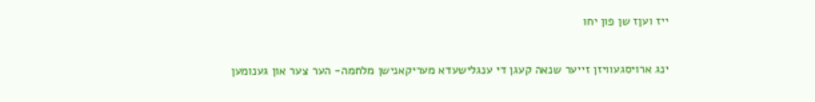ייז ועןז שן פון יחו

ינג ארויסגעוויזן זייער שנאה קעגן די ענגלישעדא מעריקאנישן מלחמה- הער צער און גענומען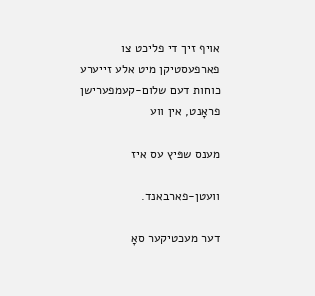אויף זיך די פליכט צו פארפעסטיקן מיט אלע זייערע כוחות דעם שלום-קעמפערישן פראָנט, אין ווע

מענס שפּיץ עס איז

וועטן-פארבאנד.

דער מעכטיקער סאָ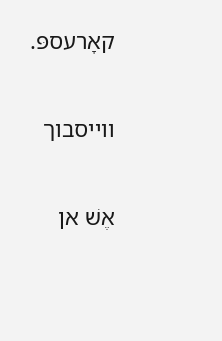קאָרעספּ.

ווייסבוך

אֶשׁ אן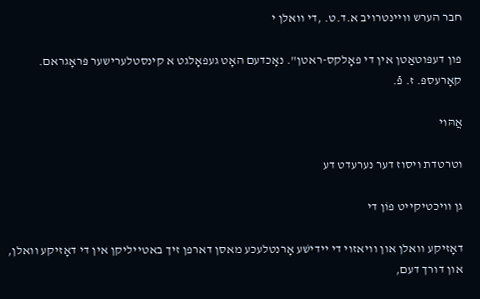חבר הערש וויינטרויב א.ד.ט. ,די וואלן י

פון דעפּוטאַטן אין די פאָלקס-ראטן". נאָכדעם האָט געפאָלגט א קינסטלערישער פּראָגראם. קאָרעספּ. ז. פֿ.

אֲהּוי

וטרטדת ויסוז דער נערעדט דע

גן וויכטיקייט פוֹן די

דאָזיקע וואלן און וויאזוי די יידישׁע אָרנטלעכע מאסן דארפן זיך באטייליקן אין די דאָזיקע וואלן, און דורך דעם,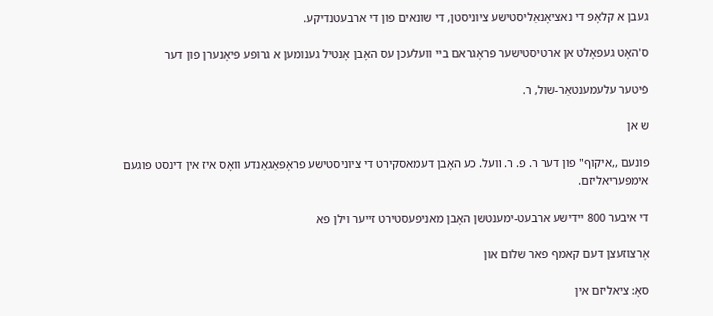געבן א קלאָפּ די נאציאָנאַליסטישע ציוניסטן, די שונאים פון די ארבעטנדיקע.

ס'האָט געפאָלט אן ארטיסטישער פּראָגראם ביי וועלעכן עס האָבן אָנטיל גענומען א גרופּע פּיאָנערן פון דער

פֿיטער עלעמענטאַר-שול, ר.

ש אן

פונעם ,,איקוף" פון דער ר. פ. ר. װעל. כע האָבן דעמאסקירט די ציוניסטישע פראָפּאַגאַנדע וואָס איז אין דינסט פוגעם אימפּעריאליזם.

די איבער 800 יידישע ארבעט-ימענטשן האָבן מאניפעסטירט זייער וילן פא

אֶרצוזעצן דעם קאמף פאר שלום און

סאָ: ציאליזם אין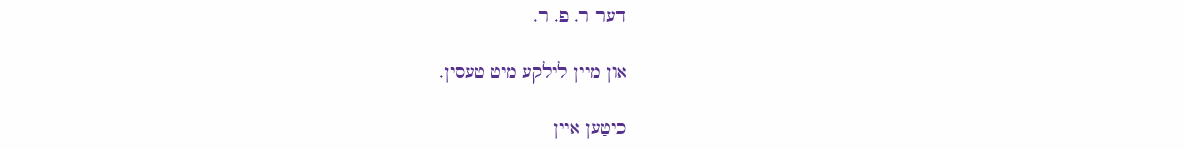דער ר. פ. ר.

און מיין לילקע מיט טעסין.

כיטַען איין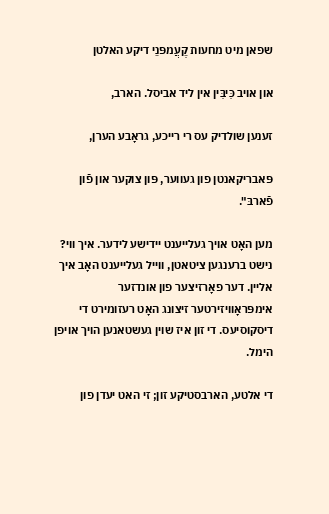שפאן מיט מחעות קֶעֲמפּנֵי דיקע האלטן

און אויב כִּיבִּין אין ליד אביסל. הארב,

זענען שולדיק עס רי רייכע, גראָבע הערן,

פּאבריקאנטן פון געווער, פּון צוקער און פֿון פֿארבּ".

מען האָט אויך געלייענט יידישע לידער. איך ווי? נישט ברענגען ציטאטן, ווייל געלייענט האָב איך אליין. דער פאָרזיצער פון אונדזער אימפּראָוויזירטער זיצונג האָט רעזומירט די דיסקוסיעס. די זון איז שוין געשטאנען הויך אויפן הימל.

די אלטע, הארבסטיקע זון; זי האט יעדן פון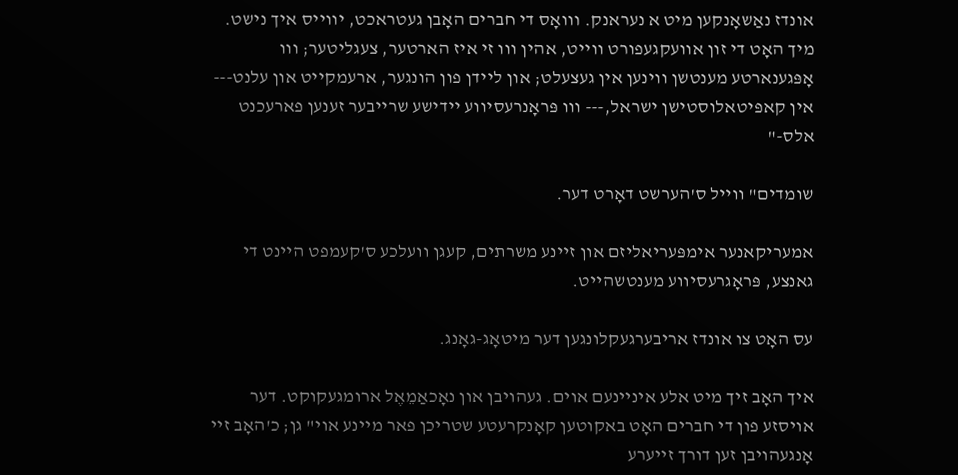אונדז נאַשאָנקען מיט א נעראנק. װואָס די חברים האָבן געטראכט, יווייס איך נישט. מיך האָט די זון אוועקגעפורט ווייט, אהין ווו זי איז הארטער, צעגליטער; ווו אָפּגענארטע מענטשן ווינען אין געצעלט; און ליידן פון הונגער, ארעמקייט און עלנט--- אין קאפּיטאלוסטישן ישראל,--- ווו פּראָנרעסיווע יידישע שרייבער זענען פארעכנט אלס-"

שומדים" ווייל ס'הערשט דאָרט דער.

אמעריקאנער אימפּעריאליזם און זיינע משרתים, קעגן וועלכע ס'קעמפט היינט די גאנצע, פּראָגרעסיווע מענטשהייט.

עס האָט צו אונדז אריבערגעקלונגען דער מיטאָג-גאָנג.

איך האָב זיך מיט אלע איניינעם אוים. געהויבן און נאָכאַמֵאֶל ארומגעקוקט. דער אויסזע פון די חברים האָט באקוטען קאָנקרעטע שטריכן פאר מיינע אוי" גן; כ'האָב זיי אָנגעהויבן זען דורך זייערע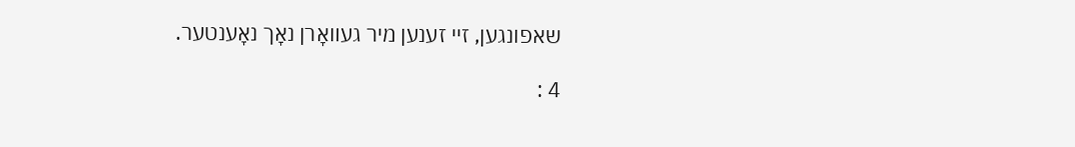שאפונגען, זיי זענען מיר געװאָרן נאָך נאָענטער.

4 :